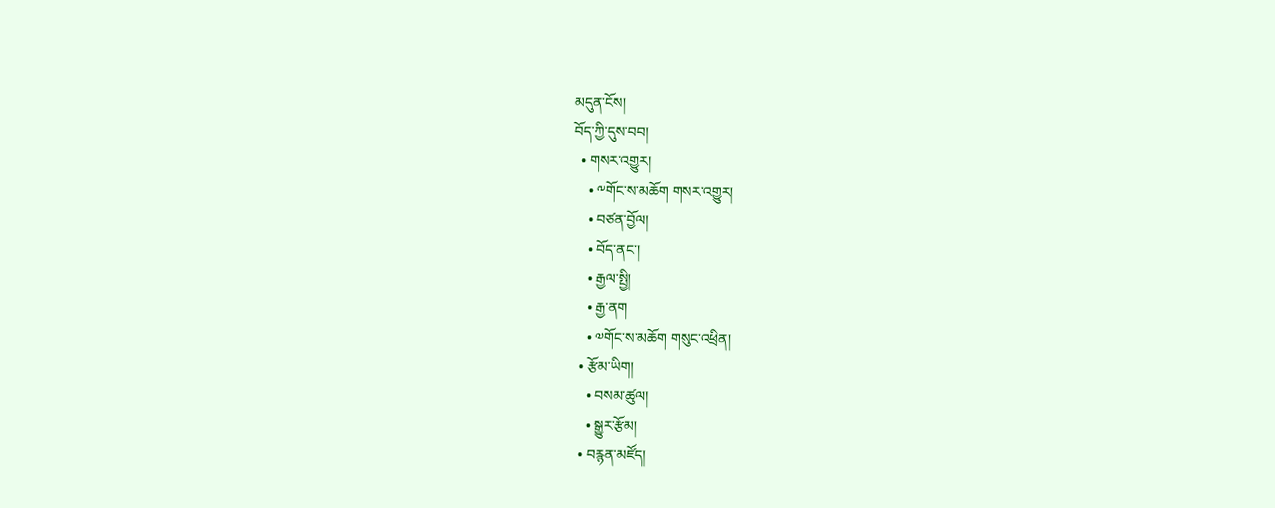མདུན་ངོས།
བོད་ཀྱི་དུས་བབ།
  • གསར་འགྱུར།
    • ༸གོང་ས་མཆོག གསར་འགྱུར།
    • བཙན་བྱོལ།
    • བོད་ནང་།
    • རྒྱལ་སྤྱི།
    • རྒྱ་ནག
    • ༧གོང་ས་མཆོག གསུང་འཕྲིན།
  • རྩོམ་ཡིག།
    • བསམ་ཚུལ།
    • སྒྱུར་རྩོམ།
  • བརྙན་མཛོད།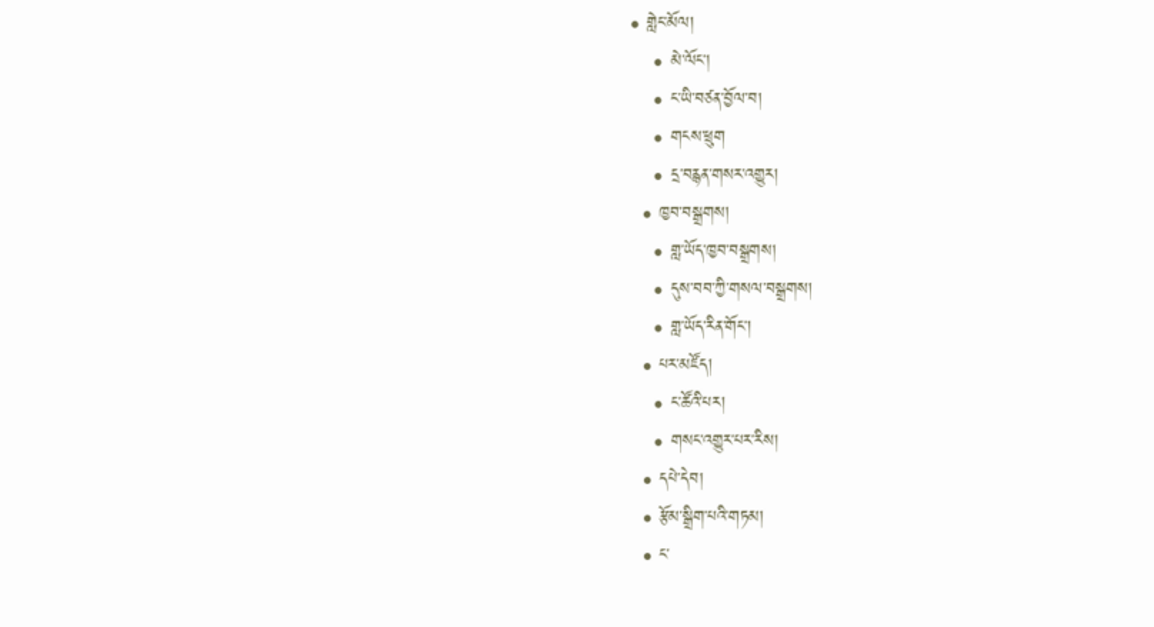• གླེང་མོལ།
    • མེ་ལོང་།
    • ང་ཡི་བཙན་བྱོལ་བ།
    • གངས་ཕྲུག
    • དྲ་བརྙན་གསར་འགྱུར།
  • ཁྱབ་བསྒྲགས།
    • གླ་ཡོད་ཁྱབ་བསྒྲགས།
    • དུས་བབ་ཀྱི་གསལ་བསྒྲགས།
    • གླ་ཡོད་རིན་གོང་།
  • པར་མཛོད།
    • ང་ཚོའི་པར།
    • གསང་འགྱུར་པར་རིས།
  • དཔེ་དེབ།
  • རྩོམ་སྒྲིག་པའི་གཏམ།
  • ང་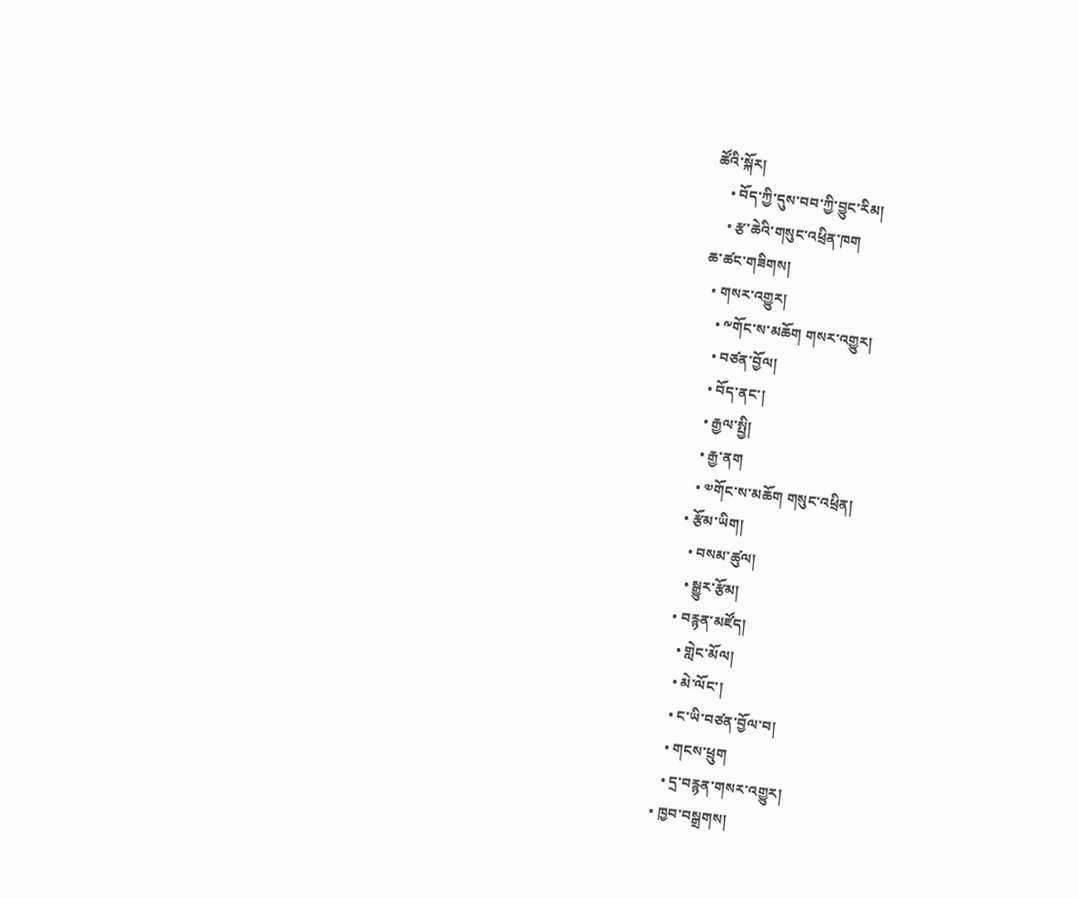ཚོའི་སྐོར།
    • བོད་ཀྱི་དུས་བབ་ཀྱི་བྱུང་རིམ།
    • རྩ་ཆེའི་གསུང་འཕྲིན་ཁག
ཆ་ཚང་གཟིགས།
  • གསར་འགྱུར།
    • ༸གོང་ས་མཆོག གསར་འགྱུར།
    • བཙན་བྱོལ།
    • བོད་ནང་།
    • རྒྱལ་སྤྱི།
    • རྒྱ་ནག
    • ༧གོང་ས་མཆོག གསུང་འཕྲིན།
  • རྩོམ་ཡིག།
    • བསམ་ཚུལ།
    • སྒྱུར་རྩོམ།
  • བརྙན་མཛོད།
    • གླེང་མོལ།
    • མེ་ལོང་།
    • ང་ཡི་བཙན་བྱོལ་བ།
    • གངས་ཕྲུག
    • དྲ་བརྙན་གསར་འགྱུར།
  • ཁྱབ་བསྒྲགས།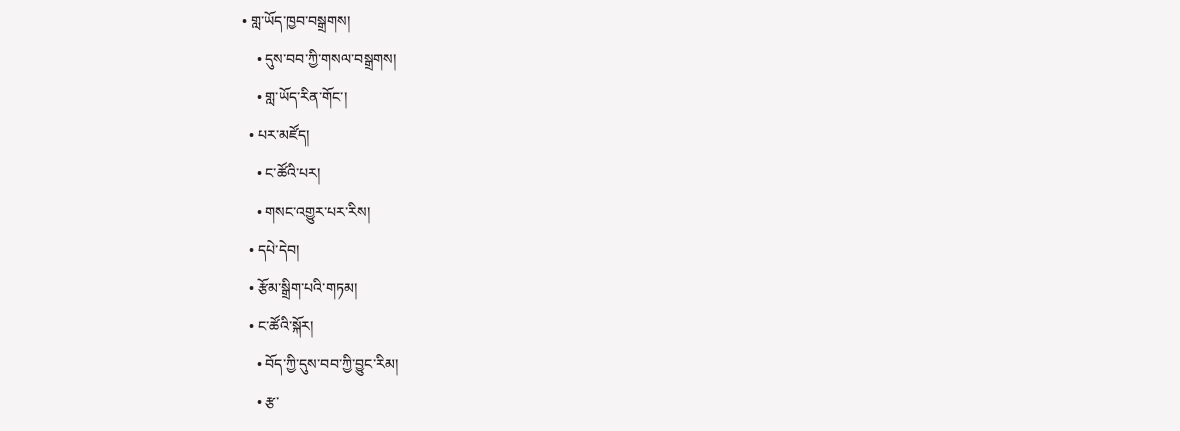• གླ་ཡོད་ཁྱབ་བསྒྲགས།
    • དུས་བབ་ཀྱི་གསལ་བསྒྲགས།
    • གླ་ཡོད་རིན་གོང་།
  • པར་མཛོད།
    • ང་ཚོའི་པར།
    • གསང་འགྱུར་པར་རིས།
  • དཔེ་དེབ།
  • རྩོམ་སྒྲིག་པའི་གཏམ།
  • ང་ཚོའི་སྐོར།
    • བོད་ཀྱི་དུས་བབ་ཀྱི་བྱུང་རིམ།
    • རྩ་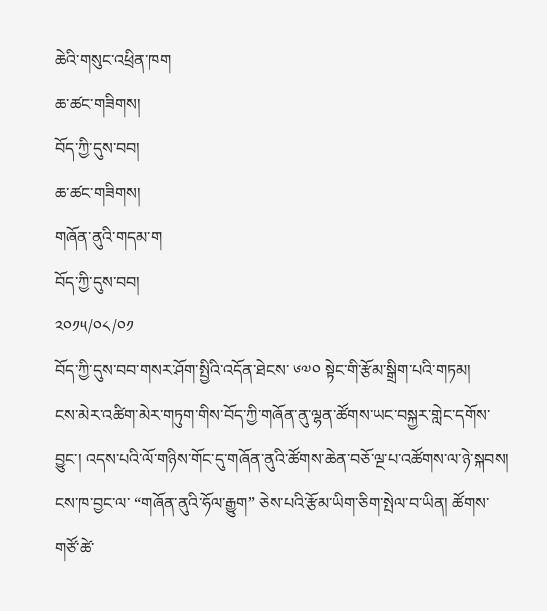ཆེའི་གསུང་འཕྲིན་ཁག
ཆ་ཚང་གཟིགས།
བོད་ཀྱི་དུས་བབ།
ཆ་ཚང་གཟིགས།
གཞོན་ནུའི་གདམ་ག
བོད་ཀྱི་དུས་བབ།
༢༠༡༥/༠༨/༠༡
བོད་ཀྱི་དུས་བབ་གསར་ཤོག་སྤྱིའི་འདོན་ཐེངས་ ༦༧༠ སྟེང་གི་རྩོམ་སྒྲིག་པའི་གཏམ།
ངས་མེར་འཚིག་མེར་གཏུག་གིས་བོད་ཀྱི་གཞོན་ནུ་ལྷན་ཚོགས་ཡང་བསྐྱར་གླེང་དགོས་བྱུང་། འདས་པའི་ལོ་གཉིས་གོང་དུ་གཞོན་ནུའི་ཚོགས་ཆེན་བཅོ་ལྔ་པ་འཚོགས་ལ་ཉེ་སྐབས། ངས་ཁ་བྱང་ལ་ “གཞོན་ནུའི་ཧོལ་རྒྱུག” ཅེས་པའི་རྩོམ་ཡིག་ཅིག་སྤེལ་བ་ཡིན། ཚོགས་གཙོ་ཚེ་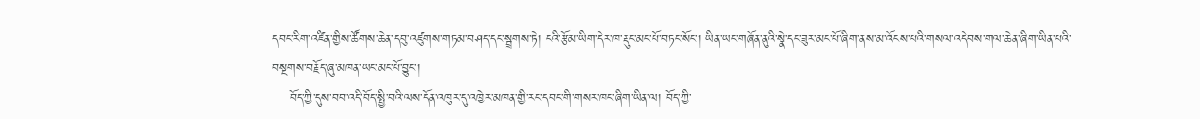དབང་རིག་འཛིན་གྱིས་ཚོགས་ཆེན་དབུ་འཛུགས་གཏམ་བཤད་དང་སྦྲགས་ཏེ། ངའི་རྩོམ་ཡིག་དེར་ཁ་རྡུང་མང་པོ་བཏང་སོང་། ཡིན་ཡང་གཞོན་ནུའི་སྣེ་དང་ཟུར་མང་པོ་ཞིག་ནས་མ་འོངས་པའི་གསལ་འདེབས་གལ་ཆེན་ཞིག་ཡིན་པའི་བསྔགས་བརྗོད་ཞུ་མཁན་ཡང་མང་པོ་བྱུང་།
    བོད་ཀྱི་དུས་བབ་འདི་བོད་སྤྱི་བའི་ལས་དོན་འཁུར་དུ་འཁྱེར་མཁན་གྱི་རང་དབང་གི་གསར་ཁང་ཞིག་ཡིན་ལ། བོད་ཀྱི་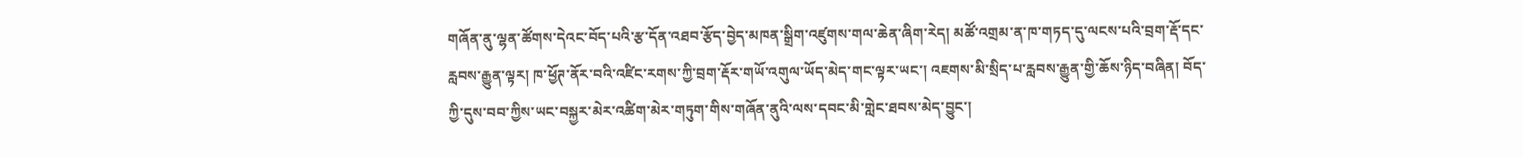གཞོན་ནུ་ལྷན་ཚོགས་དེའང་བོད་པའི་རྩ་དོན་འཐབ་རྩོད་བྱེད་མཁན་སྒྲིག་འཛུགས་གལ་ཆེན་ཞིག་རེད། མཚོ་འགྲམ་ན་ཁ་གཏད་དུ་ལངས་པའི་བྲག་རྡོ་དང་རླབས་རྒྱུན་ལྟར། ཁ་ཕྱོཊ་ནོར་བའི་འཛིང་རགས་ཀྱི་བྲག་རྡོར་གཡོ་འགུལ་ཡོད་མེད་གང་ལྟར་ཡང་། འཇགས་མི་སྲིད་པ་རླབས་རྒྱུན་གྱི་ཆོས་ཉིད་བཞིན། བོད་ཀྱི་དུས་བབ་ཀྱིས་ཡང་བསྐྱར་མེར་འཚིག་མེར་གཏུག་གིས་གཞོན་ནུའི་ལས་དབང་མི་གླེང་ཐབས་མེད་བྱུང་།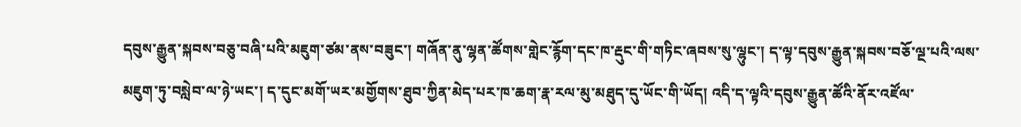དབུས་རྒྱུན་སྐབས་བཅུ་བཞི་པའི་མཇུག་ཙམ་ནས་བཟུང་། གཞོན་ནུ་ལྷན་ཚོགས་གླེང་རྙོག་དང་ཁ་རྡུང་གི་གཏིང་ཞབས་སུ་ལྷུང་། ད་ལྟ་དབུས་རྒྱུན་སྐབས་བཅོ་ལྔ་པའི་ལས་མཇུག་ཏུ་བསླེབ་ལ་ཉེ་ཡང་། ད་དུང་མགོ་ཡར་མགྱོགས་ཐུབ་ཀྱིན་མེད་པར་ཁ་ཆག་རྣ་རལ་མུ་མཐུད་དུ་ཡོང་གི་ཡོད། འདི་ད་ལྟའི་དབུས་རྒྱུན་ཚོའི་ནོར་འཛོལ་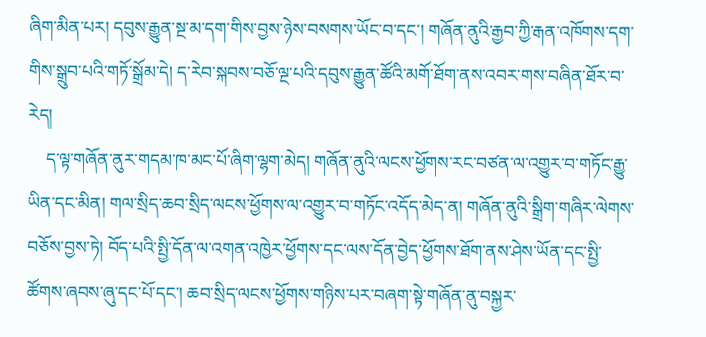ཞིག་མིན་པར། དབུས་རྒྱུན་སྔ་མ་དག་གིས་བྱས་ཉེས་བསགས་ཡོང་བ་དང་། གཞོན་ནུའི་རྒྱབ་ཀྱི་རྒན་འཁོགས་དག་གིས་སྒྲུབ་པའི་གཏོ་སྒྲོམ་དེ། ད་རེབ་སྐབས་བཅོ་ལྔ་པའི་དབུས་རྒྱུན་ཚོའི་མགོ་ཐོག་ནས་འབར་གས་བཞིན་ཐོར་བ་རེད།
    ད་ལྟ་གཞོན་ནུར་གདམ་ཁ་མང་པོ་ཞིག་ལྷག་མེད། གཞོན་ནུའི་ལངས་ཕྱོགས་རང་བཙན་ལ་འགྱུར་བ་གཏོང་རྒྱུ་ཡིན་དང་མིན། གལ་སྲིད་ཆབ་སྲིད་ལངས་ཕྱོགས་ལ་འགྱུར་བ་གཏོང་འདོད་མེད་ན། གཞོན་ནུའི་སྒྲིག་གཞིར་ལེགས་བཅོས་བྱས་ཏེ། བོད་པའི་སྤྱི་དོན་ལ་འགན་འཁྱེར་ཕྱོགས་དང་ལས་དོན་བྱེད་ཕྱོགས་ཐོག་ནས་ཤེས་ཡོན་དང་སྤྱི་ཚོགས་ཞབས་ཞུ་དང་པོ་དང་། ཆབ་སྲིད་ལངས་ཕྱོགས་གཉིས་པར་བཞག་སྟེ་གཞོན་ནུ་བསྐྱར་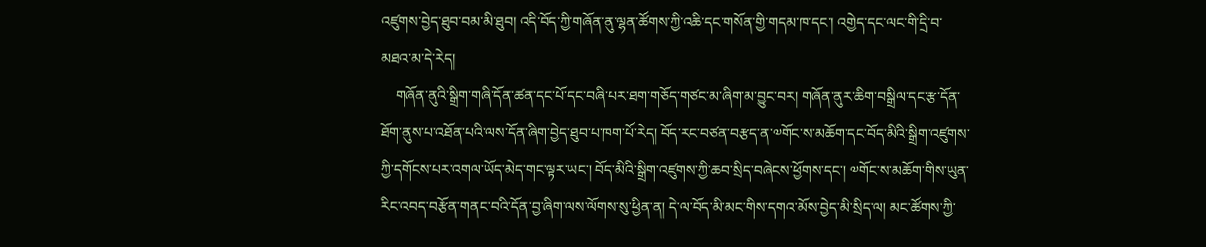འཛུགས་བྱེད་ཐུབ་བམ་མི་ཐུབ། འདི་བོད་ཀྱི་གཞོན་ནུ་ལྷན་ཚོགས་ཀྱི་འཆི་དང་གསོན་གྱི་གདམ་ཁ་དང་། འགྱེད་དང་ལང་གི་དྲི་བ་མཐའ་མ་དེ་རེད།
    གཞོན་ནུའི་སྒྲིག་གཞི་དོན་ཚན་དང་པོ་དང་བཞི་པར་ཐག་གཅོད་གཙང་མ་ཞིག་མ་བྱུང་བར། གཞོན་ནུར་ཆིག་བསྒྲིལ་དང་རྩ་དོན་ཐོག་ནུས་པ་འཐོན་པའི་ལས་དོན་ཞིག་བྱེད་ཐུབ་པ་ཁག་པོ་རེད། བོད་རང་བཙན་བརྩད་ན་༧གོང་ས་མཆོག་དང་བོད་མིའི་སྒྲིག་འཛུགས་ཀྱི་དགོངས་པར་འགལ་ཡོད་མེད་གང་ལྟར་ཡང་། བོད་མིའི་སྒྲིག་འཛུགས་ཀྱི་ཆབ་སྲིད་བཞེངས་ཕྱོགས་དང་། ༧གོང་ས་མཆོག་གིས་ཡུན་རིང་འབད་བརྩོན་གནང་བའི་དོན་བྱ་ཞིག་ལས་ལོགས་སུ་ཕྱིན་ན། དེ་ལ་བོད་མི་མང་གིས་དགའ་མོས་བྱེད་མི་སྲིད་ལ། མང་ཚོགས་ཀྱི་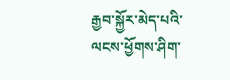རྒྱབ་སྐྱོར་མེད་པའི་ལངས་ཕྱོགས་ཤིག་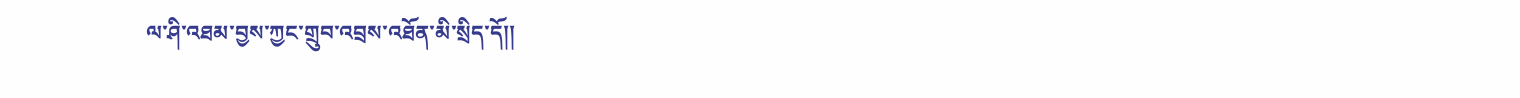ལ་ཤི་འཐམ་བྱས་ཀྱང་གྲུབ་འབྲས་འཐོན་མི་སྲིད་དོ།།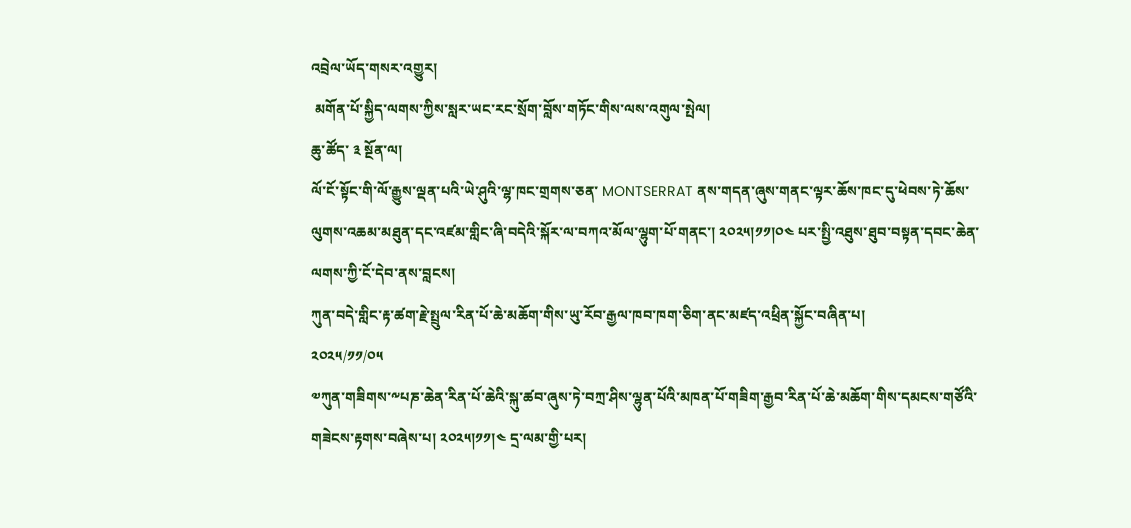འབྲེལ་ཡོད་གསར་འགྱུར།
 མགོན་པོ་སྐྱིད་ལགས་ཀྱིས་སླར་ཡང་རང་སྲོག་བློས་གཏོང་གིས་ལས་འགུལ་སྤེལ།
ཆུ་ཚོད་ ༣ སྔོན་ལ།
ལོ་ངོ་སྟོང་གི་ལོ་རྒྱུས་ལྡན་པའི་ཡེ་ཤུའི་ལྷ་ཁང་གྲགས་ཅན་ MONTSERRAT ནས་གདན་ཞུས་གནང་ལྟར་ཆོས་ཁང་དུ་ཕེབས་ཏེ་ཆོས་ལུགས་འཆམ་མཐུན་དང་འཛམ་གླིང་ཞི་བདེའི་སྐོར་ལ་བཀའ་མོལ་ལྷུག་པོ་གནང་། ༢༠༢༥།༡༡།༠༤ པར་སྤྱི་འཐུས་ཐུབ་བསྟན་དབང་ཆེན་ལགས་ཀྱི་ངོ་དེབ་ནས་བླངས།
ཀུན་བདེ་གླིང་རྟ་ཚག་རྗེ་སྤྲུལ་རིན་པོ་ཆེ་མཆོག་གིས་ཡུ་རོབ་རྒྱལ་ཁབ་ཁག་ཅིག་ནང་མཛད་འཕྲིན་སྐྱོང་བཞིན་པ།
༢༠༢༥/༡༡/༠༥
༧ཀུན་གཟིགས་༸པཎ་ཆེན་རིན་པོ་ཆེའི་སྐུ་ཚབ་ཞུས་ཏེ་བཀྲ་ཤིས་ལྷུན་པོའི་མཁན་པོ་གཟིག་རྒྱབ་རིན་པོ་ཆེ་མཆོག་གིས་དམངས་གཙོའི་གཟེངས་རྟགས་བཞེས་པ། ༢༠༢༥།༡༡།༤ དྲ་ལམ་གྱི་པར།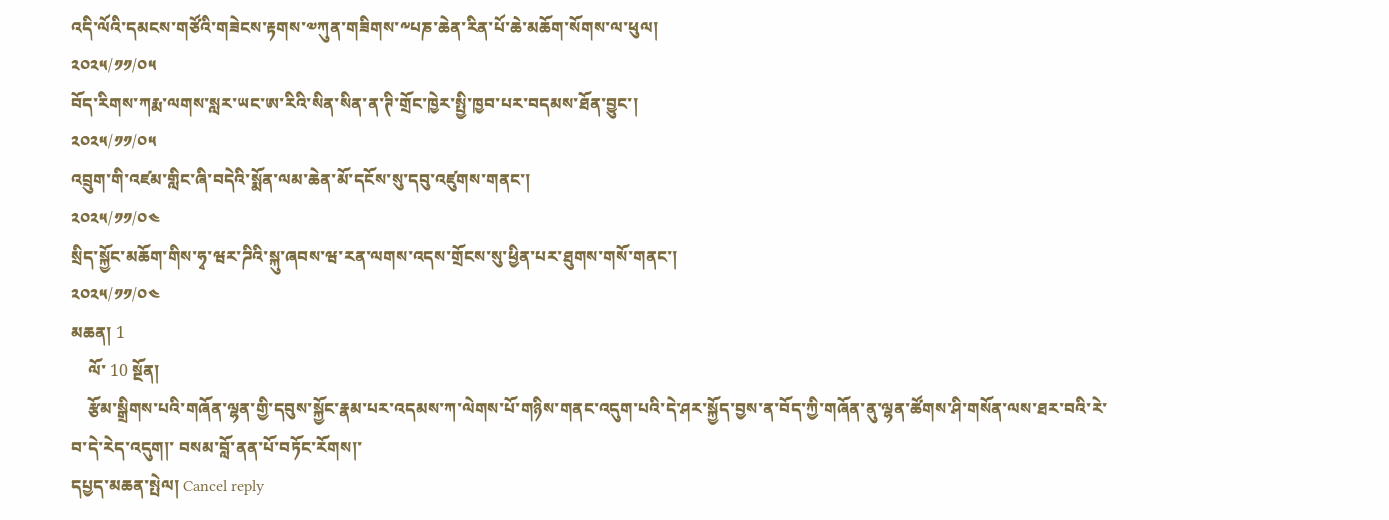འདི་ལོའི་དམངས་གཙོའི་གཟེངས་རྟགས་༧ཀུན་གཟིགས་༸པཎ་ཆེན་རིན་པོ་ཆེ་མཆོག་སོགས་ལ་ཕུལ།
༢༠༢༥/༡༡/༠༥
བོད་རིགས་ཀརྨ་ལགས་སླར་ཡང་ཨ་རིའི་སིན་སིན་ན་ཊི་གྲོང་ཁྱེར་སྤྱི་ཁྱབ་པར་བདམས་ཐོན་བྱུང་།
༢༠༢༥/༡༡/༠༥
འབྲུག་གི་འཛམ་གླིང་ཞི་བདེའི་སྨོན་ལམ་ཆེན་མོ་དངོས་སུ་དབུ་འཛུགས་གནང་།
༢༠༢༥/༡༡/༠༤
སྲིད་སྐྱོང་མཆོག་གིས་ཧྭ་ཝར་ཌིའི་སྐུ་ཞབས་ཝ་རན་ལགས་འདས་གྲོངས་སུ་ཕྱིན་པར་ཐུགས་གསོ་གནང་།
༢༠༢༥/༡༡/༠༤
མཆན། 1
    ལོ་ 10 སྔོན།
    རྩོམ་སྒྲིགས་པའི་གཞོན་ལྷན་གྱི་དབུས་སྐྱོང་རྣམ་པར་འདམས་ཀ་ལེགས་པོ་གཉིས་གནང་འདུག་པའི་དེ་ཤར་སྐྱོད་བྱས་ན་བོད་ཀྱི་གཞོན་ནུ་ལྷན་ཚོགས་ཤི་གསོན་ལས་ཐར་བའི་རེ་བ་དེ་རེད་འདུག།་ བསམ་བློ་ནན་པོ་བཏོང་རོགས།་
དཔྱད་མཆན་སྤེལ། Cancel reply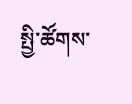སྤྱི་ཚོགས་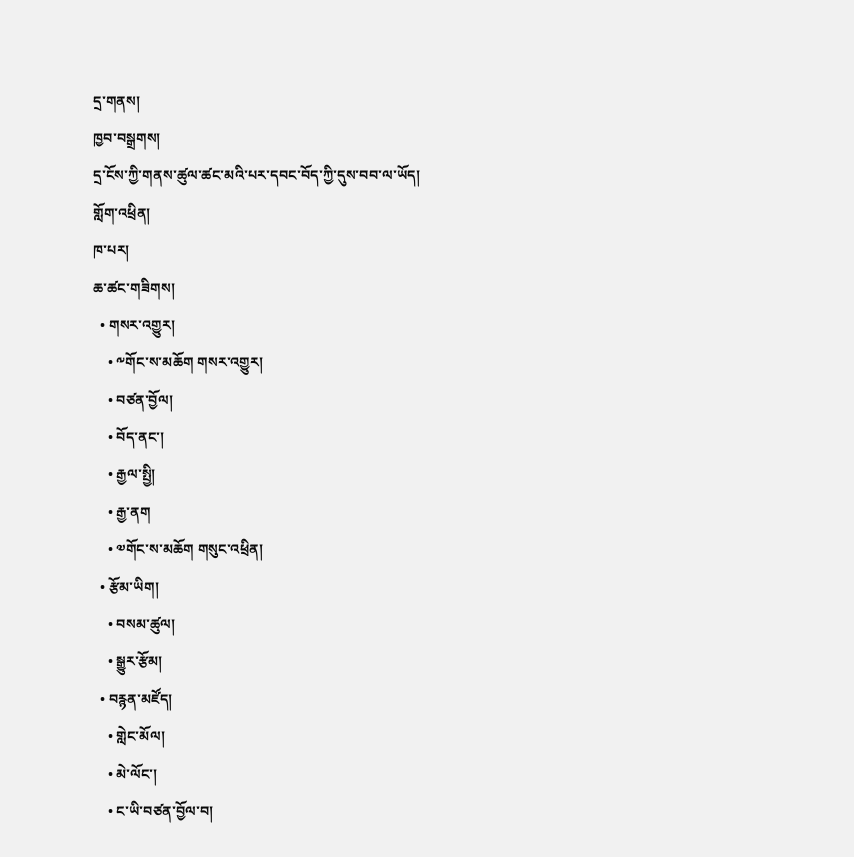དྲ་གནས།
ཁྱབ་བསྒྲགས།
དྲ་ངོས་ཀྱི་གནས་ཚུལ་ཚང་མའི་པར་དབང་བོད་ཀྱི་དུས་བབ་ལ་ཡོད།
གློག་འཕྲིན།
ཁ་པར།
ཆ་ཚང་གཟིགས།
  • གསར་འགྱུར།
    • ༸གོང་ས་མཆོག གསར་འགྱུར།
    • བཙན་བྱོལ།
    • བོད་ནང་།
    • རྒྱལ་སྤྱི།
    • རྒྱ་ནག
    • ༧གོང་ས་མཆོག གསུང་འཕྲིན།
  • རྩོམ་ཡིག།
    • བསམ་ཚུལ།
    • སྒྱུར་རྩོམ།
  • བརྙན་མཛོད།
    • གླེང་མོལ།
    • མེ་ལོང་།
    • ང་ཡི་བཙན་བྱོལ་བ།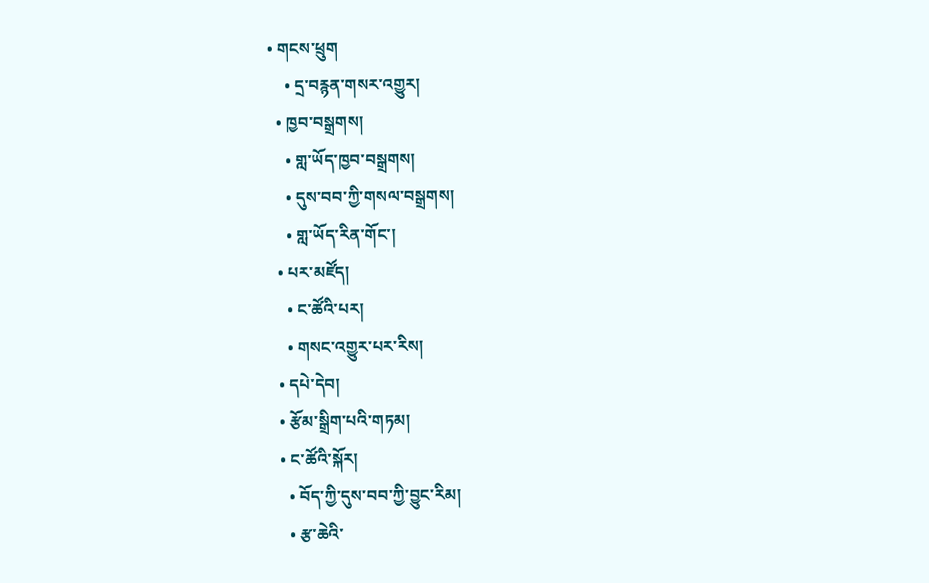• གངས་ཕྲུག
    • དྲ་བརྙན་གསར་འགྱུར།
  • ཁྱབ་བསྒྲགས།
    • གླ་ཡོད་ཁྱབ་བསྒྲགས།
    • དུས་བབ་ཀྱི་གསལ་བསྒྲགས།
    • གླ་ཡོད་རིན་གོང་།
  • པར་མཛོད།
    • ང་ཚོའི་པར།
    • གསང་འགྱུར་པར་རིས།
  • དཔེ་དེབ།
  • རྩོམ་སྒྲིག་པའི་གཏམ།
  • ང་ཚོའི་སྐོར།
    • བོད་ཀྱི་དུས་བབ་ཀྱི་བྱུང་རིམ།
    • རྩ་ཆེའི་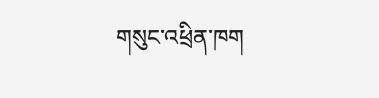གསུང་འཕྲིན་ཁག